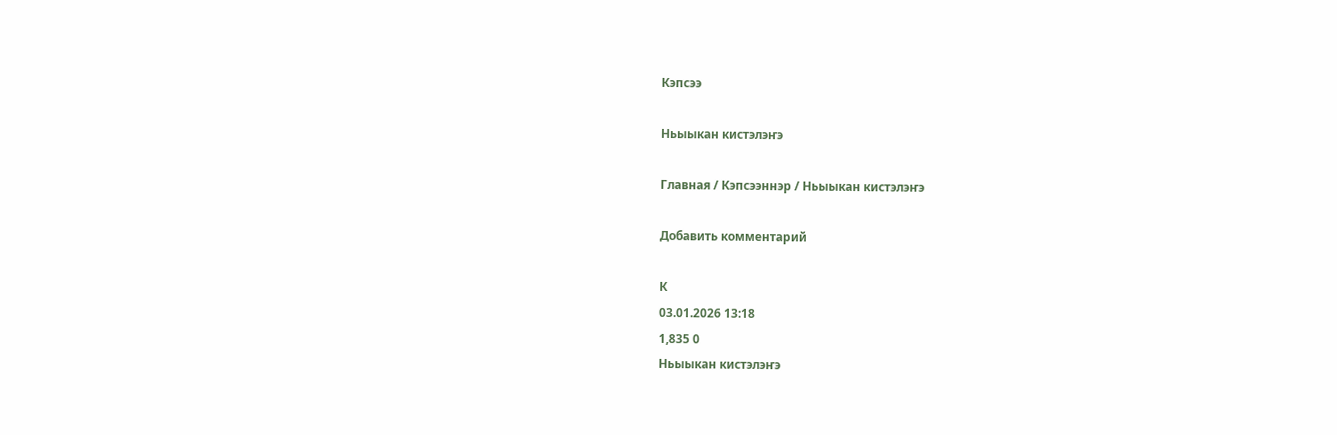Кэпсээ

Ньыыкан кистэлэҥэ

Главная / Кэпсээннэр / Ньыыкан кистэлэҥэ

Добавить комментарий

К
03.01.2026 13:18
1,835 0
Ньыыкан кистэлэҥэ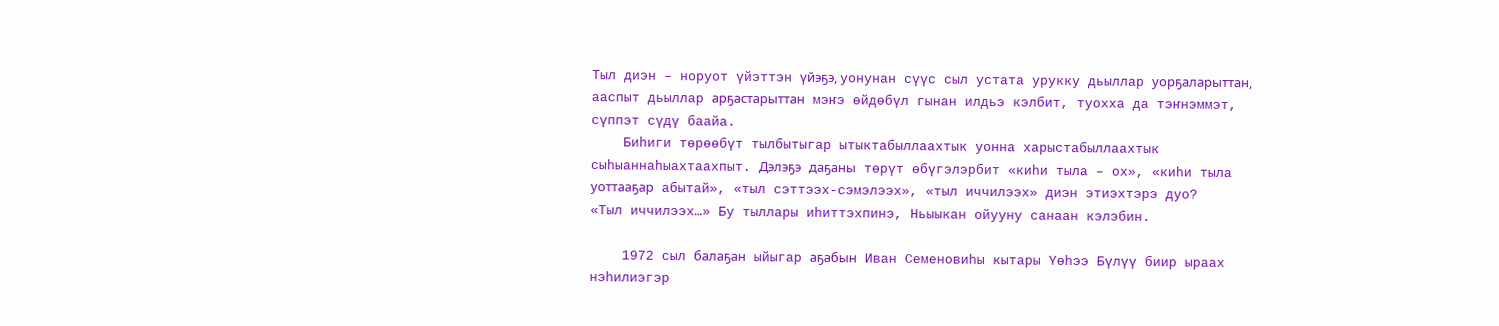Тыл диэн – норуот үйэттэн үйэҕэ, уонунан сүүс сыл устата урукку дьыллар уорҕаларыттан, ааспыт дьыллар арҕастарыттан мэҥэ өйдөбүл гынан илдьэ кэлбит, туохха да тэҥнэммэт,
сүппэт сүдү баайа.
    Биһиги төрөөбүт тылбытыгар ытыктабыллаахтык уонна харыстабыллаахтык сыһыаннаһыахтаахпыт. Дэлэҕэ даҕаны төрүт өбүгэлэрбит «киһи тыла – ох», «киһи тыла уоттааҕар абытай», «тыл сэттээх-сэмэлээх», «тыл иччилээх» диэн этиэхтэрэ дуо?
«Тыл иччилээх…» Бу тыллары иһиттэхпинэ, Ньыыкан ойууну санаан кэлэбин.

    1972 сыл балаҕан ыйыгар аҕабын Иван Семеновиһы кытары Үөһээ Бүлүү биир ыраах нэһилиэгэр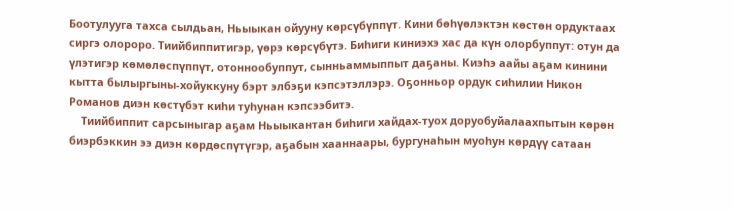Боотулууга тахса сылдьан, Ньыыкан ойууну көрсүбүппүт. Кини бөһүөлэктэн көстөн ордуктаах сиргэ олороро. Тиийбиппитигэр, үөрэ көрсүбүтэ. Биһиги киниэхэ хас да күн олорбуппут: отун да үлэтигэр көмөлөспүппүт, отоннообуппут, сынньаммыппыт даҕаны. Киэһэ аайы аҕам кинини кытта былыргыны-хойуккуну бэрт элбэҕи кэпсэтэллэрэ. Оҕонньор ордук сиһилии Никон Романов диэн көстүбэт киһи туһунан кэпсээбитэ.
    Тиийбиппит сарсыныгар аҕам Ньыыкантан биһиги хайдах-туох доруобуйалаахпытын көрөн биэрбэккин ээ диэн көрдөспүтүгэр, аҕабын хааннаары, бургунаһын муоһун көрдүү сатаан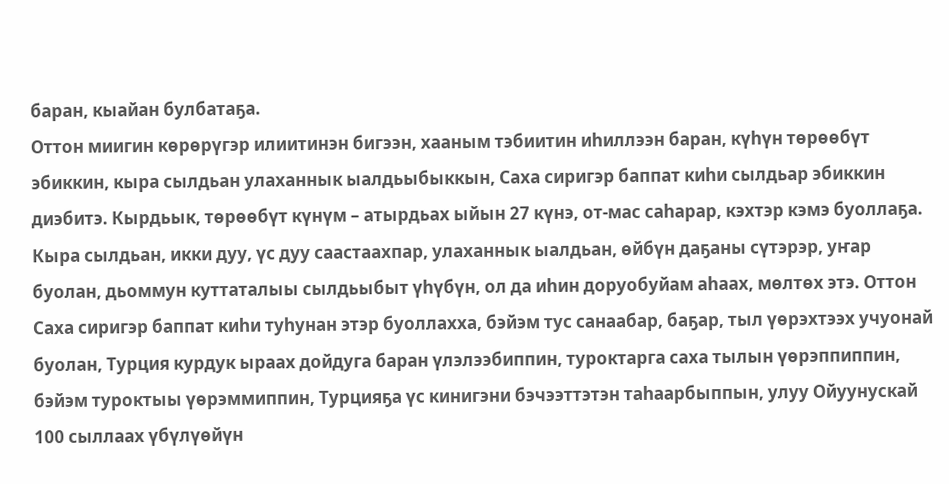баран, кыайан булбатаҕа.
Оттон миигин көрөрүгэр илиитинэн бигээн, хааным тэбиитин иһиллээн баран, күһүн төрөөбүт эбиккин, кыра сылдьан улаханнык ыалдьыбыккын, Саха сиригэр баппат киһи сылдьар эбиккин диэбитэ. Кырдьык, төрөөбүт күнүм – атырдьах ыйын 27 күнэ, от-мас саһарар, кэхтэр кэмэ буоллаҕа. Кыра сылдьан, икки дуу, үс дуу саастаахпар, улаханнык ыалдьан, өйбүн даҕаны сүтэрэр, уҥар буолан, дьоммун куттаталыы сылдьыбыт үһүбүн, ол да иһин доруобуйам аһаах, мөлтөх этэ. Оттон Саха сиригэр баппат киһи туһунан этэр буоллахха, бэйэм тус санаабар, баҕар, тыл үөрэхтээх учуонай буолан, Турция курдук ыраах дойдуга баран үлэлээбиппин, туроктарга саха тылын үөрэппиппин, бэйэм туроктыы үөрэммиппин, Турцияҕа үс кинигэни бэчээттэтэн таһаарбыппын, улуу Ойуунускай 100 сыллаах үбүлүөйүн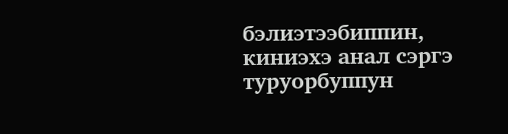бэлиэтээбиппин, киниэхэ анал сэргэ туруорбуппун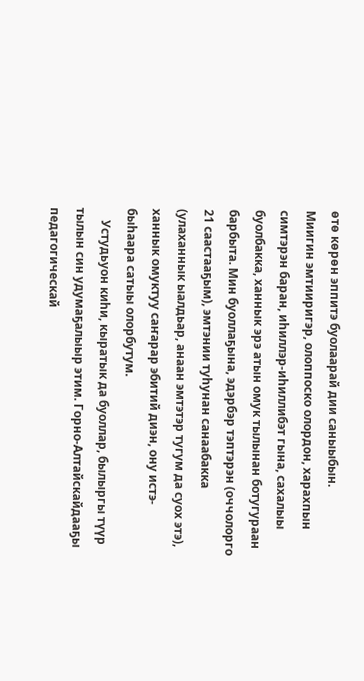өтө көрөн эппитэ буолаарай дии саныыбын.
Миигин эмтииригэр, олоппоско олордон, харахпын симтэрэн баран, иһиллэр-иһиллибэт гына, сахалыы буолбакка, ханнык эрэ атын омук тылынан ботугураан барбыта. Мин буоллаҕына, эдэрбэр тэптэрэн (оччолорго 21 саастааҕым), эмтэнии туһунан санаабакка (улаханнык ыалдьар, анаан эмтэтэр тугум да суох этэ), ханнык омуктуу саҥарар эбитий диэн, ону истэ-быһаара сатыы олорбутум.
    Устудьуон киһи, кыратык да буоллар, былыргы түүр тылын син удумаҕалыыр этим. Горно-Алтайскайдааҕы педагогическай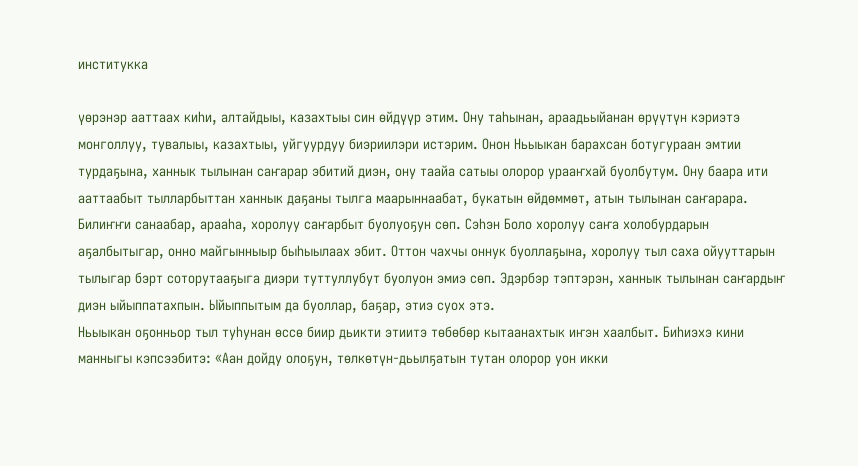институкка

үөрэнэр ааттаах киһи, алтайдыы, казахтыы син өйдүүр этим. Ону таһынан, араадьыйанан өрүүтүн кэриэтэ монголлуу, тувалыы, казахтыы, уйгуурдуу биэриилэри истэрим. Онон Ньыыкан барахсан ботугураан эмтии турдаҕына, ханнык тылынан саҥарар эбитий диэн, ону таайа сатыы олорор урааҥхай буолбутум. Ону баара ити ааттаабыт тылларбыттан ханнык даҕаны тылга маарыннаабат, букатын өйдөммөт, атын тылынан саҥарара. Билиҥҥи санаабар, арааһа, хоролуу саҥарбыт буолуоҕун сөп. Сэһэн Боло хоролуу саҥа холобурдарын аҕалбытыгар, онно майгынныыр быһыылаах эбит. Оттон чахчы оннук буоллаҕына, хоролуу тыл саха ойууттарын тылыгар бэрт соторутааҕыга диэри туттуллубут буолуон эмиэ сөп. Эдэрбэр тэптэрэн, ханнык тылынан саҥардыҥ диэн ыйыппатахпын. Ыйыппытым да буоллар, баҕар, этиэ суох этэ.
Ньыыкан оҕонньор тыл туһунан өссө биир дьикти этиитэ төбөбөр кытаанахтык иҥэн хаалбыт. Биһиэхэ кини манныгы кэпсээбитэ: «Аан дойду олоҕун, төлкөтүн-дьылҕатын тутан олорор уон икки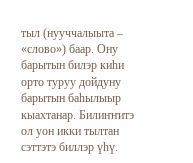тыл (нууччалыыта – «слово») баар. Ону барытын билэр киһи орто туруу дойдуну барытын баһылыыр кыахтанар. Билиҥҥитэ ол уон икки тылтан сэттэтэ биллэр үһү.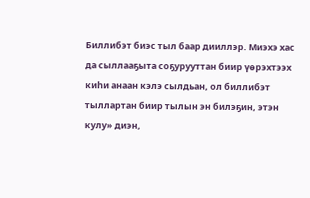Биллибэт биэс тыл баар дииллэр. Миэхэ хас да сыллааҕыта соҕурууттан биир үөрэхтээх киһи анаан кэлэ сылдьан, ол биллибэт тыллартан биир тылын эн билэҕин, этэн кулу» диэн,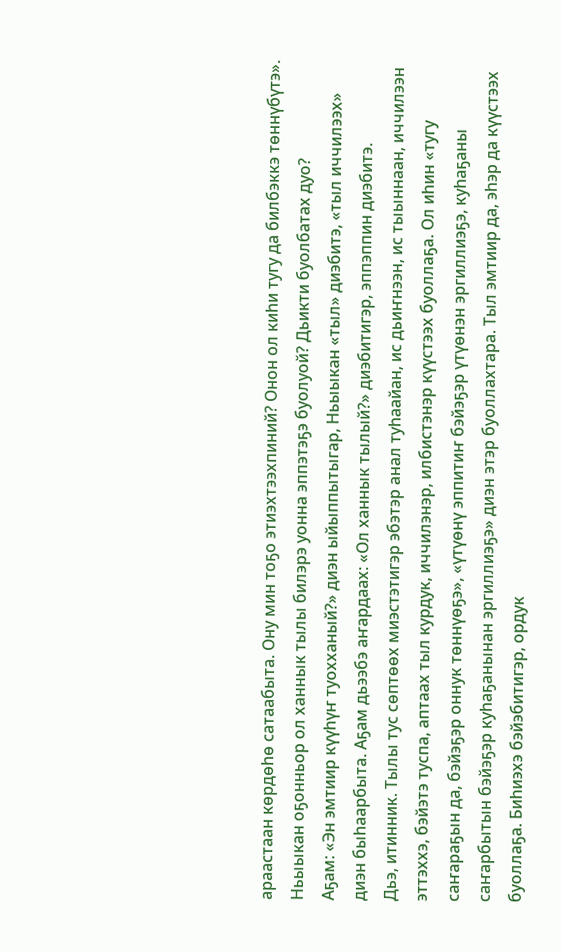араастаан көрдөһө сатаабыта. Ону мин тоҕо этиэхтээхпиний? Онон ол киһи тугу да билбэккэ төннүбүтэ».
Ньыыкан оҕонньор ол ханнык тылы билэрэ уонна эппэтэҕэ буолуой? Дьикти буолбатах дуо?
Аҕам: «Эн эмтиир күүһүҥ туохханый?» диэн ыйыппытыгар, Ньыыкан «тыл» диэбитэ, «тыл иччилээх» диэн быһаарбыта. Аҕам дьээбэ аҥардаах: «Ол ханнык тылый?» диэбитигэр, эппэппин диэбитэ.
Дьэ, итинник. Тылы тус сөптөөх миэстэтигэр эбэтэр анал туһаайан, ис дьиҥнээн, ис тыыннаан, иччилээн эттэххэ, бэйэтэ туспа, аптаах тыл курдук, иччилэнэр, илбистэнэр күүстээх буоллаҕа. Ол иһин «тугу саҥараҕын да, бэйэҕэр оннук төннүөҕэ», «үтүөнү эппитиҥ бэйэҕэр үтүөнэн эргиллиэҕэ, куһаҕаны саҥарбытын бэйэҕэр куһаҕанынан эргиллиэҕэ» диэн этэр буоллахтара. Тыл эмтиир да, эһэр да күүстээх буоллаҕа. Биһиэхэ бэйэбитигэр, ордук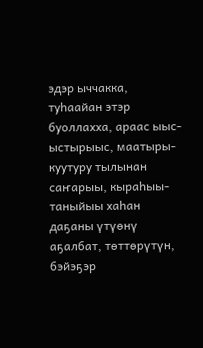эдэр ыччакка, туһаайан этэр буоллахха, араас ыыс-ыстырыыс, маатыры-куутуру тылынан саҥарыы, кыраһыы-таныйыы хаһан даҕаны үтүөнү аҕалбат, төттөрүтүн, бэйэҕэр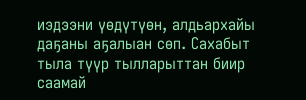иэдээни үөдүтүөн, алдьархайы даҕаны аҕалыан сөп. Сахабыт тыла түүр тылларыттан биир саамай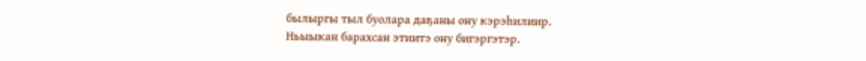былыргы тыл буолара даҕаны ону кэрэһилиир.
Ньыыкан барахсан этиитэ ону бигэргэтэр.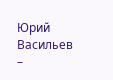Юрий Васильев –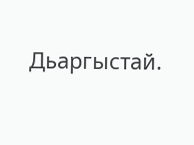Дьаргыстай.